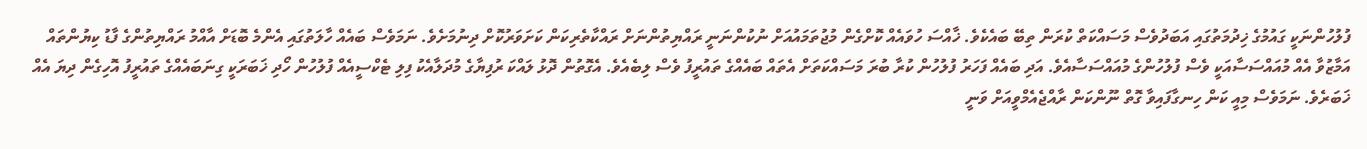ފުލުހުންނަކީ ގައުމުގެ ޚިދުމަތުގައި އަބަދުވެސް މަސައްކަތް ކުރަން ތިބޭ ބައެކެވެ. ޚާއްސަ ހުވައެއް ކޮށްގެން މުޖުތަމައުއަށް ނުކުންނަނީ ރައްޔިތުންނަށް ރައްކާތެރިކަން ކަށަވަރުކޮށް ދިނުމަށެވެ. ނަމަވެސް ބައެއް ހާލަތުގައި އެންމެ ބޮޑަށް އާއްމު ރައްޔިތުންގެ ފާޑު ކިޔުންތައް އަމާޒުވާ އެއް މުއައްސަސާއަކީ ވެސް ފުލުހުންގެ މުއައްސަސާއެވެ. އަދި ބައެއް ފަހަރު ފުލުހުން ކުރާ ބުރަ މަސައްކަތަށް އެތައް ބައެއްގެ ތައުރީފު ވެސް ލިބެއެވެ. އެގޮތުން ދޮޅު ލައްކަ ރުފިޔާގެ މުދަލާއެކު ފިލި ޓެކްސީއެއް ފުލުހުން ހޯދި ޚަބަރަކީ ގިނަބައެއްގެ ތައުރީފު އޮހިގެން ދިޔަ އެއް ޚަބަރެވެ. ނަމަވެސް މިއީ ކަން ހިނގާފައިވާ ގޮތް ނޫންކަން ރާއްޖެއެމްވީއަށް ވަނީ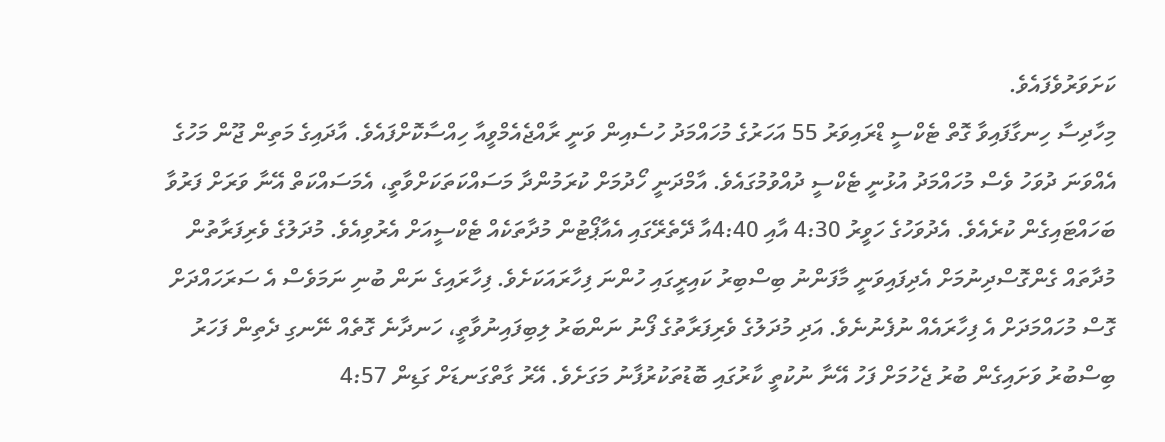ކަށަވަރުވެފައެވެ.
މިހާދިސާ ހިނގާފައިވާ ގޮތް ޓެކްސީ ޑްރައިވަރު 55 އަހަރުގެ މުހައްމަދު ހުސެއިން ވަނީ ރާއްޖެއެމްވީއާ ހިއްސާކޮށްފައެވެ. އާދައިގެ މަތިން ޖޫން މަހުގެ އެއްވަނަ ދުވަހު ވެސް މުހައްމަދު އުޅުނީ ޓެކްސީ ދުއްވުމުގައެވެ. އާމްދަނީ ހޯދުމަށް ކުރަމުންދާ މަސައްކަތަކަށްވާތީ، އެމަސައްކަތް އޭނާ ވަރަށް ފަރުވާ ބަހައްޓައިގެން ކުރެއެވެ. އެދުވަހުގެ ހަވީރު 4:30 އާއި 4:40އާ ދޭތެރޭގައި އެއާޕޯޓުން މުދާތަކެއް ޓެކްސީއަށް އެރުވިއެވެ. މުދަލުގެ ވެރިފަރާތުން މުދާތައް ގެންގޮސްދިނުމަށް އެދިފައިވަނީ މާފަންނު ބިސްބިރު ކައިރީގައި ހުންނަ ފިހާރައަކަށެވެ. ފިހާރައިގެ ނަން ބުނި ނަމަވެސް އެ ސަރަހައްދަށް ގޮސް މުހައްމަދަށް އެ ފިހާރައެއް ނުފެނުނެވެ. އަދި މުދަލުގެ ވެރިފަރާތުގެ ފޯނު ނަންބަރު ލިބިފައިނުވާތީ، ހަނދާނެ ގޮތެއް ނޭނގި ދެތިން ފަހަރު ބިސްބުރު ވަށައިގެން ބުރު ޖެހުމަށް ފަހު އޭނާ ނުކުތީ ކާރުގައި ބޮޑުތަކުރުފާނު މަގަށެވެ. އޭރު ގާތްގަނޑަށް ގަޑިން 4:57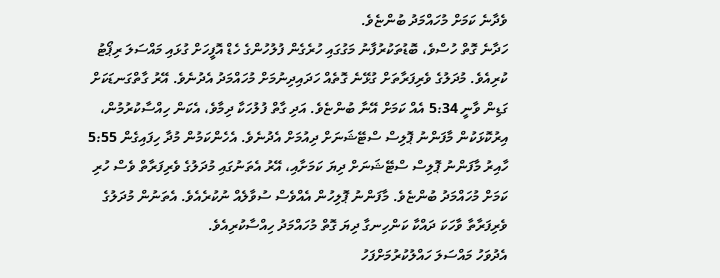ވެދާނެ ކަމަށް މުހައްމަދު ބުންޏެވެ.
ހަދާނެ ގޮތް ހުސްވެ، ބޮޑުތަކުރުފާނު މަގުގައި ހުރެގެން ފުލުހުންގެ ހެޑް އޮފީހަށް ގުޅައި މައްސަލަ ރިޕޯޓު ކުރިއެވެ. މުދަލުގެ ވެރިފަރާތަށް ގުޅޭނެ ގޮތެއް ހަދައިދިނުމަށް މުހައްމަދު އެދުނެވެ. އޭރު ގާތްގަނޑަކަށް ގަޑިން ވާނީ 5:34 އެއް ކަމަށް އޭނާ ބުންޏެވެ. އަދި ގާތް ފުލުހަކާ ދިމާވެ، އެކަން ހިއްސާކުރުމުން، އިރުކޮޅަކުން މާފަންނު ޕޮލިސް ސްޓޭޝަނަށް ދިއުމަށް އެދުނެވެ. އެހެންކަމުން މުދާ ހިފައިގެން 5:55 ހާއިރު މާފަންނު ޕޮލިސް ސްޓޭޝަނަށް ދިޔަ ކަމަށާއި، އޭރު އެތަނުގައި މުދަލުގެ ވެރިފަރާތް ވެސް ހުރި ކަމަށް މުހައްމަދު ބުންޏެވެ. މާފަންނު ޕޮލިހުން އެއްވެސް ސުވާލެއް ނުކުރެއެވެ. އެތަނުން މުދަލުގެ ވެރިފަރާތާ ވާހަކަ ދައްކާ ކަންހިނގާ ދިޔަ ގޮތް މުހައްމަދު ހިއްސާކުރިއެވެ.
އެދުވަހު މައްސަލަ ހައްލުކުރުމަށްފަހު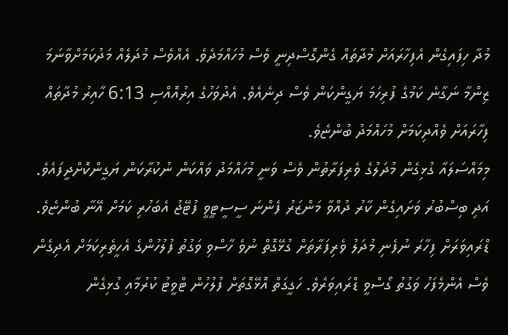މުދާ ހިފައިގެން އެފިހާރައަށް މުދާތައް ގެންގޮސްދިނީ ވެސް މުހައްމަދެވެ. އެއްވެސް މުދަލެއް މަދުކަމަށްވާނަމަ ޒިންމާ ނަގާނެ ކަމުގެ ފުރިހަމަ ޔަގީންކަން ވެސް ދިނެއެވެ. އެދުވަހުގެ އިރުއޮއްސި 6:13 ހާއިރު މުދާތައް ފިހާރައަށް ވެއްދިކަމަށް މުހައްމަދު ބުންޏެވެ.
މިމައްސަލައާ ގުޅިގެން މުދަލުގެ ވެރިފަރާތުން ވެސް ވަނީ މުހައްމަދު ވައްކަން ނުކުރާކަން ޔަގީންކޮށްދީފައެވެ. އަދި ބިސްބުރު ވަށައިގެން ކާރު ދުއްވާ މަންޒަރު ފެންނަ ސީސީޓީވީ ފުޓޭޖު އެބަހުރި ކަމަށް އޭނާ ބުންޏެވެ.
ޑްރައިވަރަށް ފިހާރަ ނުފެނި މުދަލު ވެރިފަރާތަށް ގުޅޭގޮތް ނުވެ ހާސްވި ވަގުތު ފުލުހުންގެ އެހީތެރިކަމަށް އެދިގެން ވެސް އެންމެފަހު ވަގުތު ގޯސްވީ ޑްރައިވަރެވެ. ހަގީގަތް އޮޅޭގޮތަށް ފުލުހުން ޓްވީޓު ކުރުމާއި ގުޅިގެން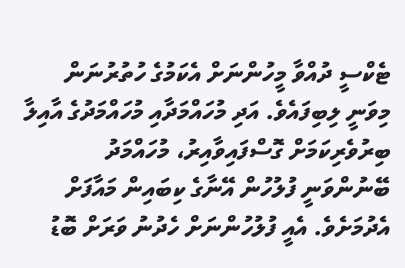ޓެކްސީ ދުއްވާ މީހުންނަށް އެކަމުގެ ހުތުރުނަން މިވަނީ ލިބިފައެވެ. އަދި މުހައްމަދާއި މުހައްމަދުގެ އާއިލާ ބިރުވެރިކަމަށް ގޮސްފައިވާއިރު، މުހައްމަދު ބޭނުންވަނީ ފުލުހުން އޭނާގެ ކިބައިން މައާފަށް އެދުމަށެވެ. އެއީ ފުލުހުންނަށް ހެދުނު ވަރަށް ބޮޑު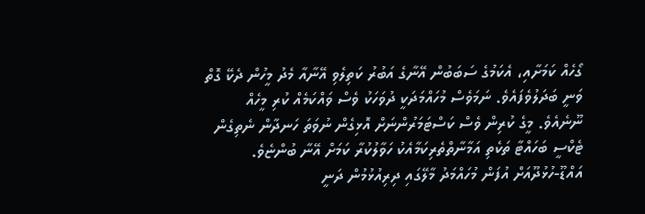ގޯހެއް ކަމަށާއި، އެކަމުގެ ސަބަބުން އޭނާގެ އަބުރު ކަތިލެވި އޭނާއާ މެދު މީހުން ދެކޭ ގޮތް ވަނީ ބަދަލުވެފައެވެ. ނަމަވެސް މުހައްމަދަކީ ދުވަހަކު ވެސް ވައްކަމެއް ކުރި މީހެއް ނޫނެއެވެ. މީގެ ކުރިން ވެސް ކަސްޓަމަރުންނަށް އޮޅިގެން ނުވަތަ ހަނދާން ނެތިގެން ޓެކްސީ ބަހައްޓާ ތަކެތި އަމާނާތްތެރިކަމާއެކު ހަވާލުކުރާ ކަމަށް އޭނާ ބުންޏެވެ.
އައްޑޫ-ހުޅުދޫއަށް އުފަން މުހައްމަދު މާލޭގައި ދިރިއުޅުމުން ދަނީ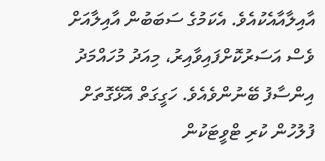އާއިލާއާއެކުއެވެ. އެކަމުގެ ސަބަބުން އާއިލާއަށް ވެސް އަސަރުކޮށްފައިވާއިރު، މިއަދު މުހައްމަދު އިންސާފު ބޭނުންވެއެވެ. ހަގީގަތް އޮޅޭގޮތަށް ފުލުހުން ކުރި ޓްވީޓަކުން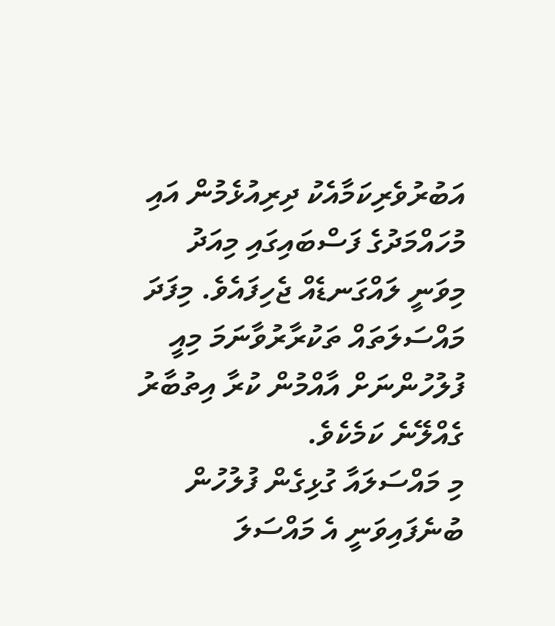އަބުރުވެރިކަމާއެކު ދިރިއުޅެމުން އައި މުހައްމަދުގެ ފަސްބައިގައި މިއަދު މިވަނީ ލައްގަނޑެއް ޖެހިފައެވެ. މިފަދަ މައްސަލަތައް ތަކުރާރުވާނަމަ މިއީ ފުލުހުންނަށް އާއްމުން ކުރާ އިތުބާރު ގެއްލޭނެ ކަމެކެވެ.
މި މައްސަލައާ ގުޅިގެން ފުލުހުން ބުނެފައިވަނީ އެ މައްސަލަ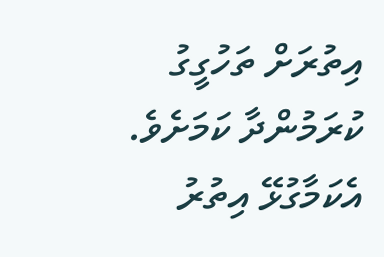އިތުރަށް ތަހުގީގު ކުރަމުންދާ ކަމަށެވެ. އެކަމާގުޅޭ އިތުރު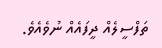ތަފްސީލެއް ދީފައެއް ނުވެއެވެ.